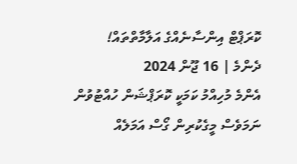ކޮރަޕްޓް އިންސާނެއްގެ އަލާމާތްތައް!
ދެންމެ | 16 ޖޫން 2024
އެންމެ މުހިއްމު ކަމަކީ ކޮރަޕްޝަން ހުއްޓުވުން ނަމަވެސް މީގެކުރިން ގޯސް އަމަލެއް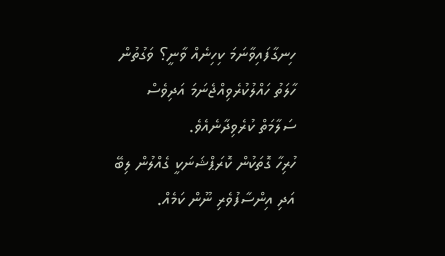ހިނގާފައިވާނަމަ ކިހިނެއް ވާނީ؟ ވަގުތުން ހާލަތު ހައްލުކުރެވިއްޖެނަމަ އަދިވެސް ސަލާމަތް ކުރެވިދާނެއެވެ.
ހުރިހާ ގޮތަކުން ކޮރަޕްޝަނަކީ ގެއްލުން ލިބޭ އަދި އިންސާފުވެރި ނޫން ކަމެއް.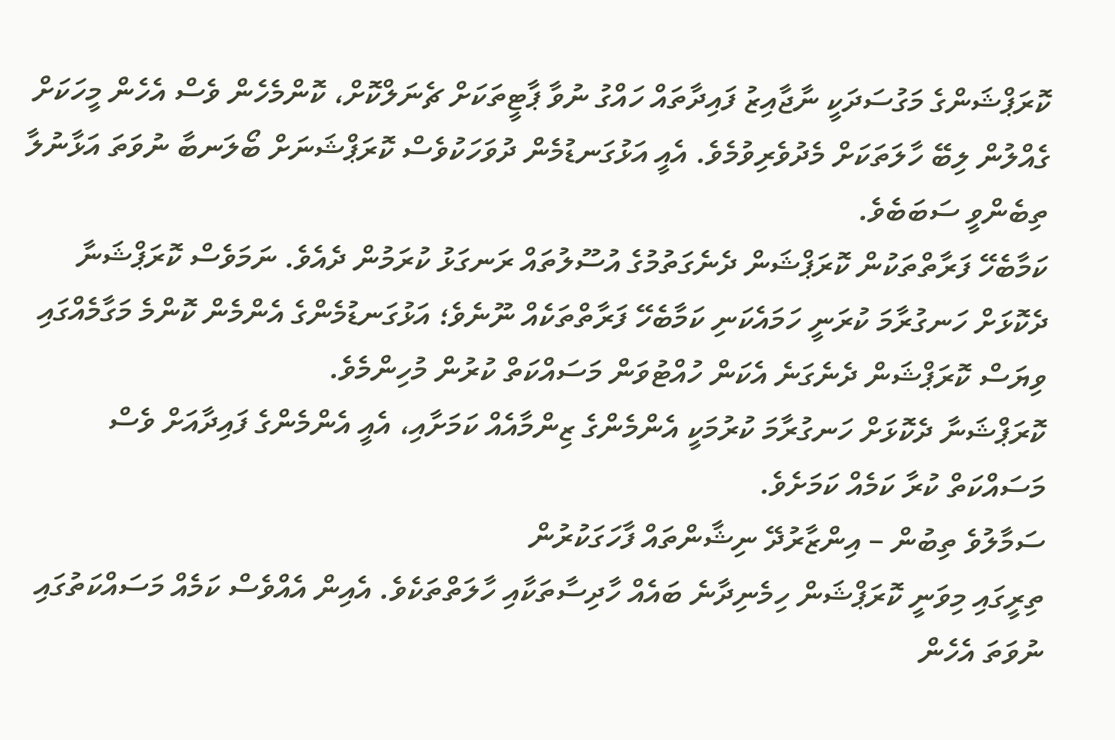ކޮރަޕްޝަންގެ މަގުސަދަކީ ނާޖާއިޒު ފައިދާތައް ހައްގު ނުވާ ޕާޓީތަކަށް ޗެނަލްކޮށް، ކޮންމެހެން ވެސް އެހެން މީހަކަށް ގެއްލުން ލިބޭ ހާލަތަކަށް މެދުވެރިވުމެވެ. އެއީ އަޅުގަނޑުމެން ދުވަހަކުވެސް ކޮރަޕްޝަނަށް ބޯލަނބާ ނުވަތަ އަޅާނުލާ ތިބެންވީ ސަބަބެވެ.
ކަމާބެހޭ ފަރާތްތަކުން ކޮރަޕްޝަން ދެނެގަތުމުގެ އުސޫލުތައް ރަނގަޅު ކުރަމުން ދެއެވެ. ނަމަވެސް ކޮރަޕްޝަނާ ދެކޮޅަށް ހަނގުރާމަ ކުރަނީ ހަމައެކަނި ކަމާބެހޭ ފަރާތްތަކެއް ނޫނެވެ؛ އަޅުގަނޑުމެންގެ އެންމެން ކޮންމެ މަގާމެއްގައި ވިޔަސް ކޮރަޕްޝަން ދެނެގަނެ އެކަން ހުއްޓުވަން މަސައްކަތް ކުރުން މުހިންމެވެ.
ކޮރަޕްޝަނާ ދެކޮޅަށް ހަނގުރާމަ ކުރުމަކީ އެންމެންގެ ޒިންމާއެއް ކަމަށާއި، އެއީ އެންމެންގެ ފައިދާއަށް ވެސް މަސައްކަތް ކުރާ ކަމެއް ކަމަށެވެ.
ސަމާލުވެ ތިބުން – އިންޒާރުދޭ ނިޝާންތައް ފާހަގަކުރުން
ތިރީގައި މިވަނީ ކޮރަޕްޝަން ހިމެނިދާނެ ބައެއް ހާދިސާތަކާއި ހާލަތްތަކެވެ. އެއިން އެއްވެސް ކަމެއް މަސައްކަތުގައި ނުވަތަ އެހެން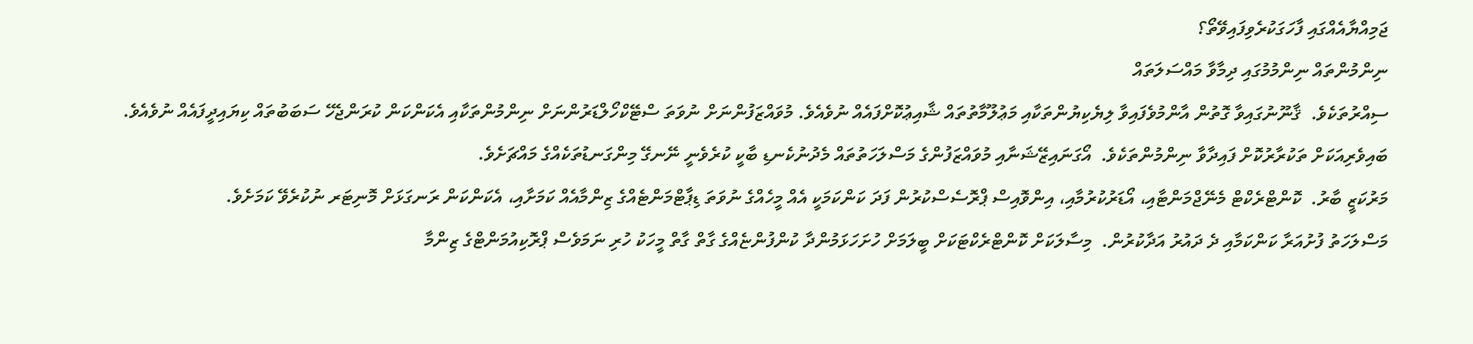ޖަމިއްޔާއެއްގައި ފާހަގަކުރެވިފައިވޭތޯ؟
ނިންމުންތައް ނިންމުމުގައި ދިމާވާ މައްސަލަތައް
ސިއްރުތަކެވެ.  ޤާނޫނުގައިވާ ގޮތުން އާންމުވެފައިވާ ލިޔެކިޔުންތަކާއި މަޢުލޫމާތުތައް ޝާއިޢުކޮށްފައެއް ނުވެއެވެ. މުވައްޒަފުންނަށް ނުވަތަ ސްޓޭކްހޯލްޑަރުންނަށް ނިންމުންތަކާއި އެކަންކަން ކުރަންޖެހޭ ސަބަބުތައް ކިޔައިދީފައެއް ނުވެއެވެ.
ބައިވެރިއަކަށް ތަކުރާރުކޮށް ފައިދާވާ ނިންމުންތަކެވެ.  އޯގަނައިޒޭޝަނާއި މުވައްޒަފުންގެ މަސްލަހަތުތައް މެދުނުކެނޑި ބާކީ ކުރެވެނީ ނޭނގޭ މިންގަނޑުތަކެއްގެ މައްޗަށެވެ.
މަރުކަޒީ ބާރު.  ކޮންޓްރެކްޓް މެނޭޖްމަންޓާއި، އޯޑަރުކުރުމާއި، އިންވޮއިސް ޕްރޮސެސްކުރުން ފަދަ ކަންކަމަކީ އެއް މީހެއްގެ ނުވަތަ ޑިޕާޓްމަންޓެއްގެ ޒިންމާއެއް ކަމަށާއި، އެކަންކަން ރަނގަޅަށް މޮނިޓަރ ނުކުރެވޭ ކަމަށެވެ.
މަސްލަހަތު ފުށުއަރާ ކަންކަމާއި ދެ ދައުރު އަދާކުރުން.  މިސާލަކަށް ކޮންޓްރެކްޓަކަށް ބީލަމަށް ހުށަހަޅަމުންދާ ކުންފުންޏެއްގެ ގާތް ގާތް މީހަކު ހުރި ނަމަވެސް ޕްރޮކިއުމަންޓްގެ ޒިންމާ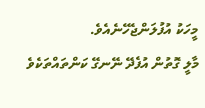މީހަކު އުފުލަންޖެހޭނެއެވެ.
މާލީ ގޮތުން އުފެދޭ ނޭނގޭ ކަންތައްތަކެވެ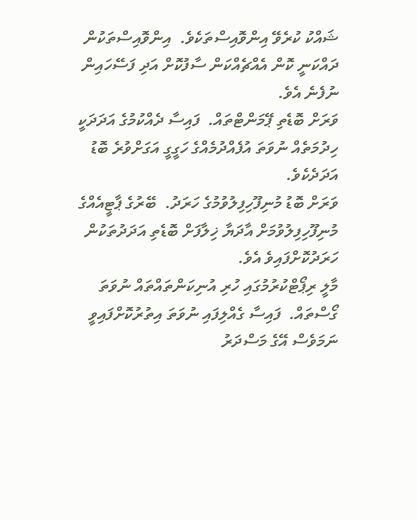ޝައްކު ކުރެވޭ އިންވޮއިސްތަކެވެ.  އިންވޮއިސްތަކުން ދައްކަނީ ކޮން އެއްޗެއްކަން ސާފުކޮށް އަދި ފަސޭހައިން ނުފެނެ އެވެ.
ވަރަށް ބޮޑެތި ޕޭމަންޓްތައް.  ފައިސާ ދެއްކުމުގެ އަދަދަކީ ހިދުމަތެއް ނުވަތަ އުފެއްދުމެއްގެ ހަގީގީ އަގަށްވުރެ ބޮޑު އަދަދެކެވެ.
ވަރަށް ބޮޑު މުނިފޫހިފިލުވުމުގެ ހަރަދު.  ބޭރުގެ ޕާޓީއެއްގެ މުނިފޫހިފިލުވުމަށް އާދަޔާ ޚިލާފަށް ބޮޑެތި އަދަދުތަކުން ހަރަދުކޮށްފައިވެ އެވެ.
މާލީ ރިޕޯޓްކުރުމުގައި ހުރި އުނިކަންތައްތައް ނުވަތަ ގޯސްތައް.  ފައިސާ ގެއްލިފައި ނުވަތަ އިތުރުކޮށްފައިވީ ނަމަވެސް އޭގެ މަސްދަރު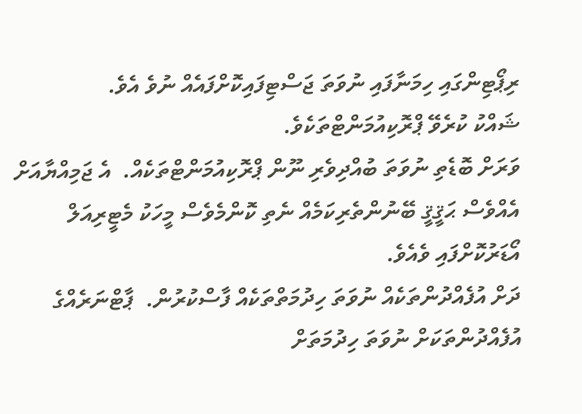ރިޕޯޓިންގައި ހިމަނާފައި ނުވަތަ ޖަސްޓިފައިކޮށްފައެއް ނުވެ އެވެ.
ޝައްކު ކުރެވޭ ޕްރޮކިއުމަންޓްތަކެވެ.
ވަރަށް ބޮޑެތި ނުވަތަ ބުއްދިވެރި ނޫން ޕްރޮކިއުމަންޓްތަކެއް.  އެ ޖަމިއްޔާއަށް އެއްވެސް ޙަޤީޤީ ބޭނުންތެރިކަމެއް ނެތި ކޮންމެވެސް މީހަކު މެޓީރިއަލް އޯޑަރުކޮށްފައި ވެއެވެ.
ދަށް އުފެއްދުންތަކެއް ނުވަތަ ހިދުމަތްތަކެއް ފާސްކުރުން.  ޕާޓްނަރެއްގެ އުފެއްދުންތަކަށް ނުވަތަ ހިދުމަތަށް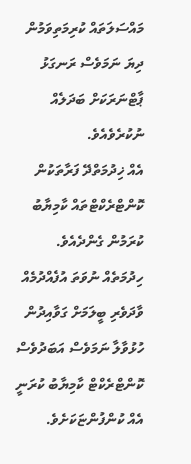މައްސަލަތައް ކުރިމަތިވަމުން ދިޔަ ނަމަވެސް ރަނގަޅު ޕާޓްނަރަކަށް ބަދަލެއް ނުކުރެވެއެވެ.
އެއް ޚިދުމަތްދޭ ފަރާތަކުން ކޮންޓްރެކްޓްތައް ކާމިޔާބު ކުރަމުން ގެންދެއެވެ.  ހިދުމަތެއް ނުވަތަ އުފެއްދުމެއް ވާދަވެރި ބީލަމަށް ގަވާއިދުން ހުޅުވާލާ ނަމަވެސް އަބަދުވެސް ކޮންޓްރެކްޓް ކާމިޔާބު ކުރަނީ އެއް ކުންފުންޏަކަށެވެ.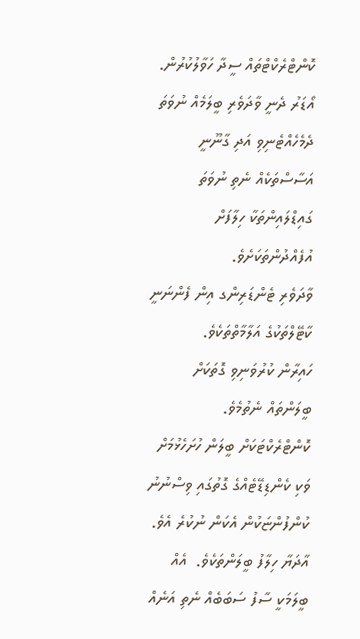ކޮންޓްރެކްޓްތައް ސީދާ ހަވާލުކުރުން.  އޯޑަރު ދެނީ ވާދަވެރި ބީލަމެއް ނުވަތަ ދެމެހެއްޓެނިވި އަދި ގާނޫނީ އަސާސްތަކެއް ނެތި ނުވަތަ ގައިޑްލައިންތަކާ ހިލާފަށް އުފެއްދުންތަކަށެވެ.
ވާދަވެރި ޓެންޑަރިންގ އިން ފެންނަނީ ކާޓޭލްތަކުގެ އަލާމާތްތަކެވެ.
ހައިރާން ކުރުވަނިވި ގޮތަކަށް ބީލަންތައް ނެތުމެވެ.  ކޮންޓްރެކްޓަކަށް ބީލަން ހުށަހެޅުމަށް ވަކި ކެންޑިޑޭޓެއްގެ ގޮތުގައި ވިސްނުނު ކުންފުންޏަކުން އެކަން ނުކުރެ އެވެ.
އާދަޔާ ހިލާފު ބީލަންތަކެވެ.  އެއް ބީލަމަކީ ސާފު ސަބަބެއް ނެތި އަނެއް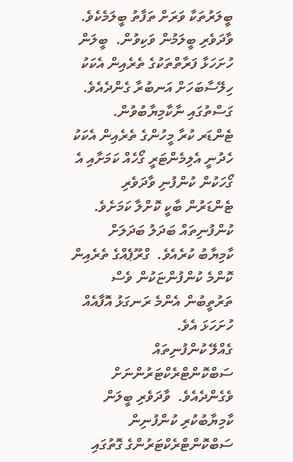ބީލަރުތަކާ ވަރަށް ތަފާތު ބީލަމެކެވެ.
ވާދަވެރި ބީލަމުން ވަކިވުން.  ބީލަން ހުށަހަޅާ ފަރާތްތަކުގެ ތެރެއިން އެކަކު ހިލޭސާބަހަށް އަނބުރާ ގެންދެއެވެ.
ގަސްތުގައި ނާކާމިޔާބުވުން.  ޓެންޑަރ ކުރާ މީހުންގެ ތެރެއިން އެކަކު ހެދުނީ އެލިމެންޓަރީ ގޯހެއް ކަމަށާއި އެ ގޯހަކުން ކުންފުނި ވާދަވެރި ޓެންޑަރުން ބާކީ ކޮށްލާ ކަމަށެވެ.
ކުންފުނިތައް ބަދަލު ބަދަލަށް ކާމިޔާބު ކުރެއެވެ.  ގްރޫޕެއްގެ ތެރެއިން ކޮންމެ ކުންފުންޏަކުން ވެސް ތަރުތީބުން އެންމެ ރަނގަޅު އޮފާއެއް ހުށަހަޅަ އެވެ.
ގެއްލޭ ކުންފުނިތައް ސަބްކޮންޓްރެކްޓަރުންނަށް ވެގެންދެއެވެ.  ވާދަވެރި ބީލަން ކާމިޔާބުކުރި ކުންފުނިން ސަބްކޮންޓްރެކްޓަރުންގެ ގޮތުގައި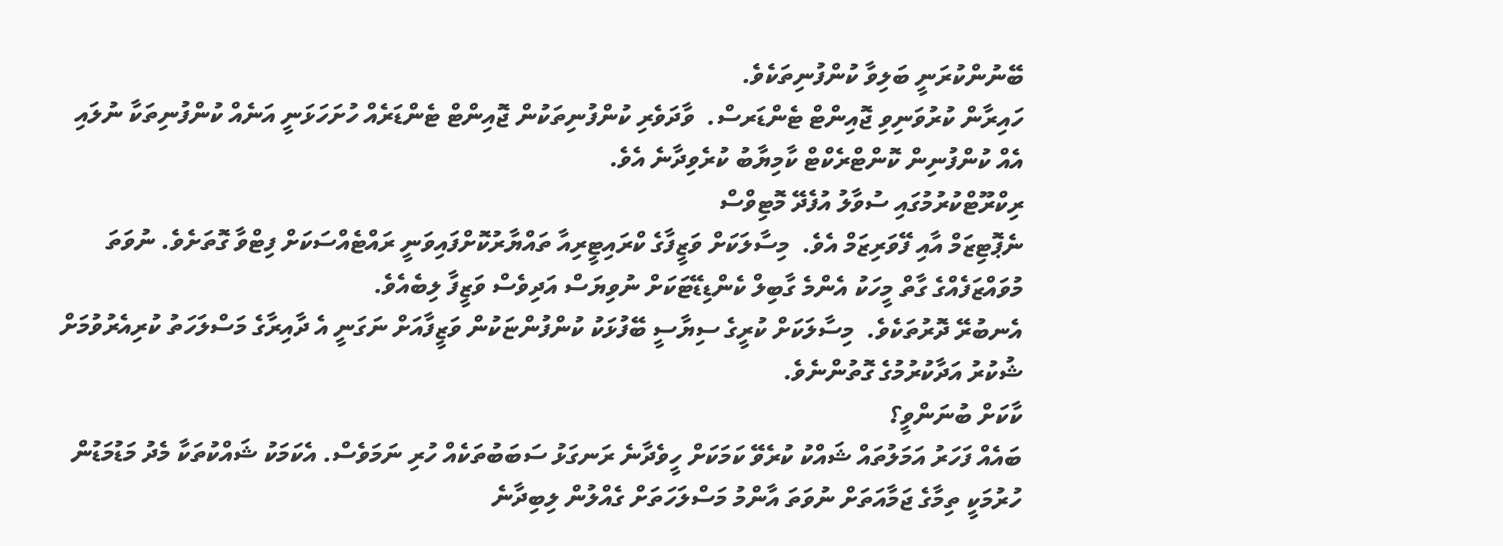ބޭނުންކުރަނީ ބަލިވާ ކުންފުނިތަކެވެ.
ހައިރާން ކުރުވަނިވި ޖޮއިންޓް ޓެންޑަރސް.  ވާދަވެރި ކުންފުނިތަކުން ޖޮއިންޓް ޓެންޑަރެއް ހުށަހަޅަނީ އަނެއް ކުންފުނިތަކާ ނުލައި އެއް ކުންފުނިން ކޮންޓްރެކްޓް ކާމިޔާބު ކުރެވިދާނެ އެވެ.
ރިކްރޫޓްކުރުމުގައި ސުވާލު އުފެދޭ މޮޓިވްސް
ނެޕޮޓިޒަމް އާއި ފޭވަރިޒަމް އެވެ.  މިސާލަކަށް ވަޒީފާގެ ކްރައިޓީރިއާ ތައްޔާރުކޮށްފައިވަނީ ރައްޓެއްސަކަށް ފިޓްވާ ގޮތަށެވެ. ނުވަތަ މުވައްޒަފެއްގެ ގާތް މީހަކު އެންމެ ގާބިލް ކެންޑިޑޭޓަކަށް ނުވިޔަސް އަދިވެސް ވަޒީފާ ލިބެއެވެ.
އެނބުރޭ ދޮރުތަކެވެ.  މިސާލަކަށް ކުރީގެ ސިޔާސީ ބޭފުޅަކު ކުންފުންޏަކުން ވަޒީފާއަށް ނަގަނީ އެ ދާއިރާގެ މަސްލަހަތު ކުރިއެރުވުމަށް ޝުކުރު އަދާކުރުމުގެ ގޮތުންނެވެ.
ކާކަށް ބުނަންވީ؟
ބައެއް ފަހަރު އަމަލުތައް ޝައްކު ކުރެވޭ ކަމަކަށް ހީވެދާނެ ރަނގަޅު ސަބަބުތަކެއް ހުރި ނަމަވެސް. އެކަމަކު ޝައްކުތަކާ މެދު މަޑުމަޑުން ހުރުމަކީ ތިމާގެ ޖަމާއަތަށް ނުވަތަ އާންމު މަސްލަހަތަށް ގެއްލުން ލިބިދާނެ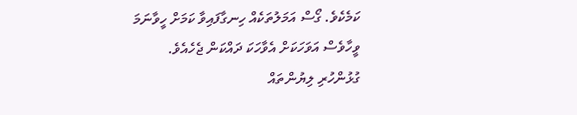ކަމެކެވެ. ގޯސް އަމަލުތަކެއް ހިނގާފައިވާ ކަމަށް ހީވާނަމަ ވީހާވެސް އަވަހަކަށް އެވާހަކަ ދައްކަން ޖެހެއެވެ.
ގުޅުންހުރި ލިޔުންތައް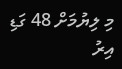މި ލިޔުމަށް 48 ގަޑި އިރު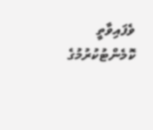ވެފައިވާތީ ކޮމެންޓުކުރުމުގެ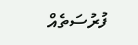ފުރުސަތެއް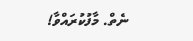ނެތް. މާފުކުރައްވާ!